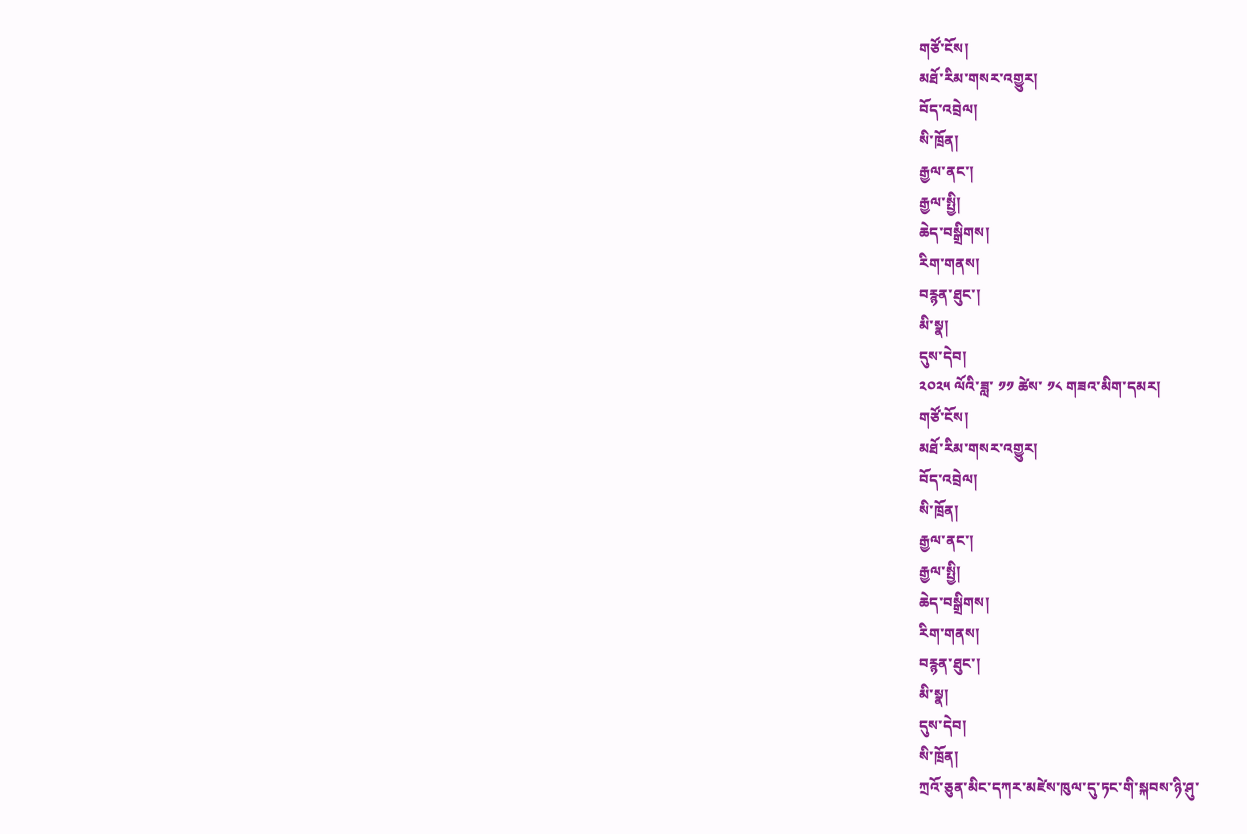གཙོ་ངོས།
མཐོ་རིམ་གསར་འགྱུར།
བོད་འབྲེལ།
སི་ཁྲོན།
རྒྱལ་ནང་།
རྒྱལ་སྤྱི།
ཆེད་བསྒྲིགས།
རིག་གནས།
བརྙན་ཐུང་།
མི་སྣ།
དུས་དེབ།
༢༠༢༥ ལོའི་ཟླ་ ༡༡ ཚེས་ ༡༨ གཟའ་མིག་དམར།
གཙོ་ངོས།
མཐོ་རིམ་གསར་འགྱུར།
བོད་འབྲེལ།
སི་ཁྲོན།
རྒྱལ་ནང་།
རྒྱལ་སྤྱི།
ཆེད་བསྒྲིགས།
རིག་གནས།
བརྙན་ཐུང་།
མི་སྣ།
དུས་དེབ།
སི་ཁྲོན།
ཀྲའོ་ཅུན་མིང་དཀར་མཛེས་ཁུལ་དུ་ཏང་གི་སྐབས་ཉི་ཤུ་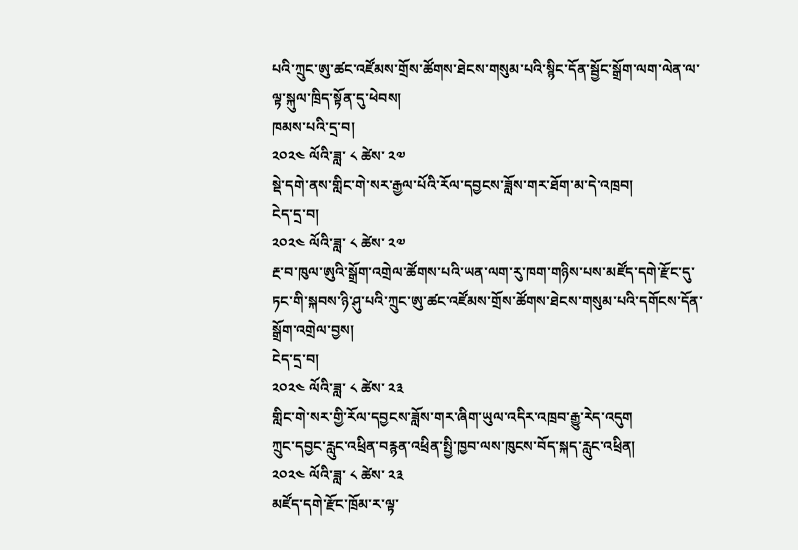པའི་ཀྲུང་ཨུ་ཚང་འཛོམས་གྲོས་ཚོགས་ཐེངས་གསུམ་པའི་སྙིང་དོན་སྦྱོང་སྒྲོག་ལག་ལེན་ལ་ལྟ་སྐུལ་ཁྲིད་སྟོན་དུ་ཕེབས།
ཁམས་པའི་དྲ་བ།
༢༠༢༤ ལོའི་ཟླ་ ༨ ཚེས་ ༢༧
སྡེ་དགེ་ནས་གླིང་གེ་སར་རྒྱལ་པོའི་རོལ་དབྱངས་ཟློས་གར་ཐོག་མ་དེ་འཁྲབ།
ངེད་དྲ་བ།
༢༠༢༤ ལོའི་ཟླ་ ༨ ཚེས་ ༢༧
རྔ་བ་ཁུལ་ཨུའི་སྒྲོག་འགྲེལ་ཚོགས་པའི་ཡན་ལག་རུ་ཁག་གཉིས་པས་མཛོད་དགེ་རྫོང་དུ་ཏང་གི་སྐབས་ཉི་ཤུ་པའི་ཀྲུང་ཨུ་ཚང་འཛོམས་གྲོས་ཚོགས་ཐེངས་གསུམ་པའི་དགོངས་དོན་སྒྲོག་འགྲེལ་བྱས།
ངེད་དྲ་བ།
༢༠༢༤ ལོའི་ཟླ་ ༨ ཚེས་ ༢༣
གླིང་གེ་སར་གྱི་རོལ་དབྱངས་ཟློས་གར་ཞིག་ཡུལ་འདིར་འཁྲབ་རྒྱུ་རེད་འདུག
ཀྲུང་དབྱང་རླུང་འཕྲིན་བརྙན་འཕྲིན་སྤྱི་ཁྱབ་ལས་ཁུངས་བོད་སྐད་རླུང་འཕྲིན།
༢༠༢༤ ལོའི་ཟླ་ ༨ ཚེས་ ༢༣
མཛོད་དགེ་རྫོང་ཁྲོམ་ར་ལྟ་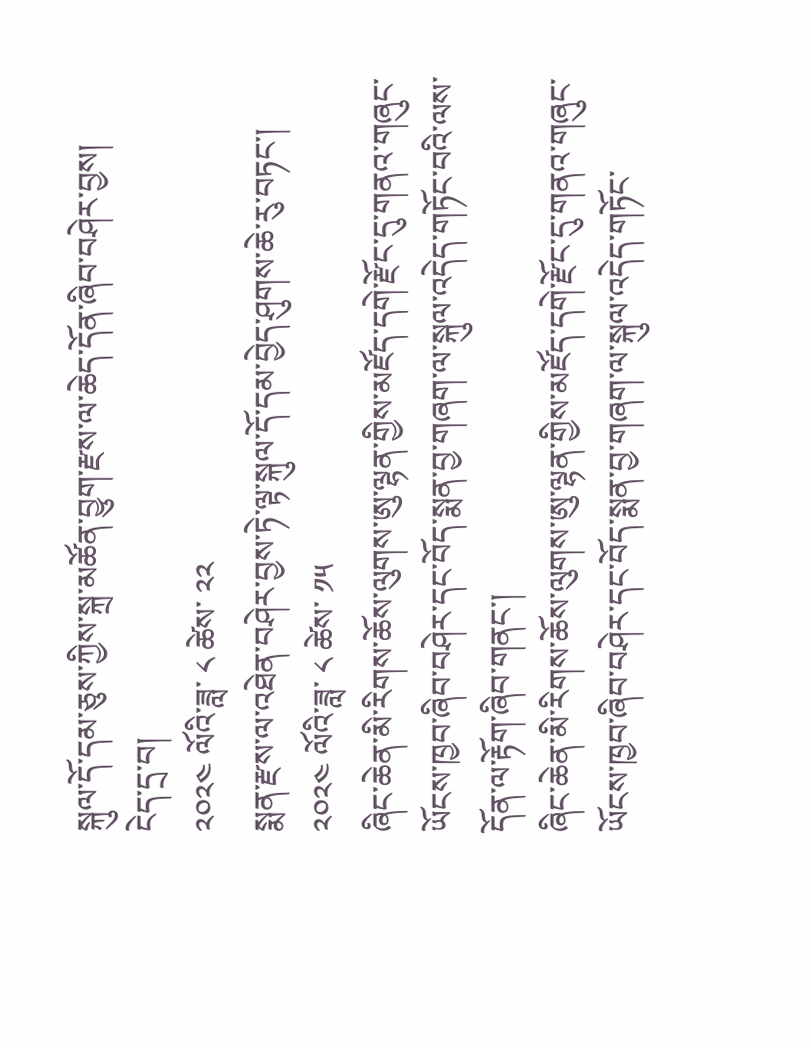སྐུལ་དོ་དམ་ཅུས་ཀྱིས་སྐྲ་མཚོན་བྱུག་རྫས་ལ་ཆེད་དོན་ཞིབ་བཤེར་བྱས།
ངེད་དྲ་བ།
༢༠༢༤ ལོའི་ཟླ་ ༨ ཚེས་ ༢༢
སྨན་རྫས་ལ་འཐེན་བཤེར་བྱས་ཏེ་ལྟ་སྐུལ་དོ་དམ་བྱེད་ཤུགས་ཆེ་རུ་བཏང་།
༢༠༢༤ ལོའི་ཟླ་ ༨ ཚེས་ ༡༥
ཞིང་ཆེན་མི་རིགས་ཆོས་ལུགས་ཨུ་ལྷན་གྱིས་མཛོད་དགེ་རྫོང་དུ་གནའ་གཞུང་ཡོངས་ཁྱབ་ཞིབ་བཤེར་དང་བོད་སྨན་བྱ་གཞག་ལ་སྐུལ་འདེད་གཏོང་བའི་ལས་དོན་ལ་རྟོག་ཞིབ་གནང་།
ཞིང་ཆེན་མི་རིགས་ཆོས་ལུགས་ཨུ་ལྷན་གྱིས་མཛོད་དགེ་རྫོང་དུ་གནའ་གཞུང་ཡོངས་ཁྱབ་ཞིབ་བཤེར་དང་བོད་སྨན་བྱ་གཞག་ལ་སྐུལ་འདེད་གཏོང་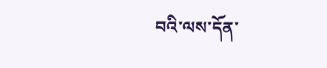བའི་ལས་དོན་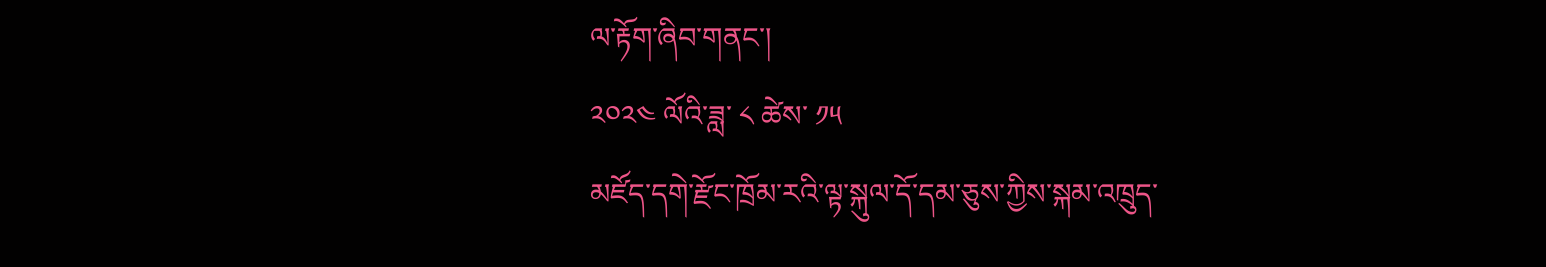ལ་རྟོག་ཞིབ་གནང་།
༢༠༢༤ ལོའི་ཟླ་ ༨ ཚེས་ ༡༥
མཛོད་དགེ་རྫོང་ཁྲོམ་རའི་ལྟ་སྐུལ་དོ་དམ་ཅུས་ཀྱིས་སྐམ་འཁྲུད་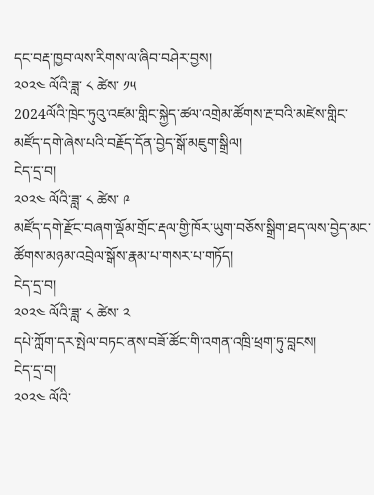དང་བརྡ་ཁྱབ་ལས་རིགས་ལ་ཞིབ་བཤེར་བྱས།
༢༠༢༤ ལོའི་ཟླ་ ༨ ཚེས་ ༡༥
2024ལོའི་ཁྲེང་ཏུའུ་འཛམ་གླིང་སྐྱེད་ཚལ་འགྲེམ་ཚོགས་རྔ་བའི་མཛེས་གླིང་མཛོད་དགེ་ཞེས་པའི་བརྗོད་དོན་བྱེད་སྒོ་མཇུག་སྒྲིལ།
ངེད་དྲ་བ།
༢༠༢༤ ལོའི་ཟླ་ ༨ ཚེས་ ༩
མཛོད་དགེ་རྫོང་བཞག་ལྡོམ་གྲོང་རྡལ་གྱི་ཁོར་ཡུག་བཅོས་སྒྲིག་ཐད་ལས་བྱེད་མང་ཚོགས་མཉམ་འབྲེལ་སྒོས་རྣམ་པ་གསར་པ་གཏོད།
ངེད་དྲ་བ།
༢༠༢༤ ལོའི་ཟླ་ ༨ ཚེས་ ༢
དཔེ་ཀློག་དར་སྤེལ་བཏང་ནས་བཟོ་ཚོང་གི་འགན་འཁྲི་ཕྲག་ཏུ་བླངས།
ངེད་དྲ་བ།
༢༠༢༤ ལོའི་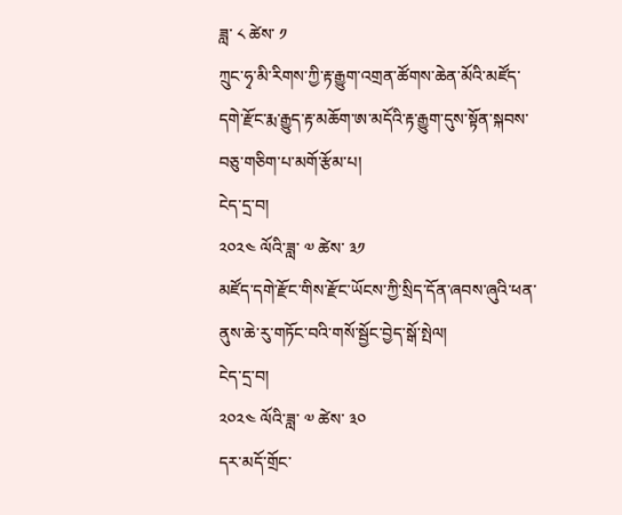ཟླ་ ༨ ཚེས་ ༡
ཀྲུང་ཧྭ་མི་རིགས་ཀྱི་རྟ་རྒྱུག་འགྲན་ཚོགས་ཆེན་མོའི་མཛོད་དགེ་རྫོང་རྨ་རྒྱུད་རྟ་མཆོག་ཨ་མདོའི་རྟ་རྒྱུག་དུས་སྟོན་སྐབས་བཅུ་གཅིག་པ་མགོ་རྩོམ་པ།
ངེད་དྲ་བ།
༢༠༢༤ ལོའི་ཟླ་ ༧ ཚེས་ ༣༡
མཛོད་དགེ་རྫོང་གིས་རྫོང་ཡོངས་ཀྱི་སྲིད་དོན་ཞབས་ཞུའི་ཕན་ནུས་ཆེ་རུ་གཏོང་བའི་གསོ་སྦྱོང་བྱེད་སྒོ་སྤེལ།
ངེད་དྲ་བ།
༢༠༢༤ ལོའི་ཟླ་ ༧ ཚེས་ ༣༠
དར་མདོ་གྲོང་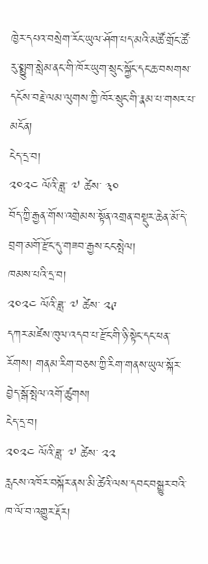ཁྱེར་དཔའ་བསྲེག་རོང་ཡུལ་ཤོག་པད་མའི་མཚོ་གྲོང་ཚོ་རུ་སྨྱུག་སླེམ་ནང་གི་ཁོར་ཡུག་སྲུང་སྐྱོང་དང་ཆ་བསགས་དངོས་བརྗེ་ལམ་ལུགས་ཀྱི་ཁོར་སྲུང་གི་རྣམ་པ་གསར་པ་མངོན།
ངེད་དྲ་བ།
༢༠༢༤ ལོའི་ཟླ་ ༧ ཚེས་ ༣༠
བོད་ཀྱི་རྒྱན་གོས་འགྲེམས་སྟོན་འགྲན་བསྡུར་ཆེན་མོ་དེ་བྲག་མགོ་རྫོང་དུ་གཟབ་རྒྱས་ངང་སྤེལ།
ཁམས་པའི་དྲ་བ།
༢༠༢༤ ལོའི་ཟླ་ ༧ ཚེས་ ༢༩
དཀར་མཛེས་ཁུལ་འདབ་པ་རྫོང་གི་ཉི་སྟེང་དང་ཕན་རོགས། གནམ་རིག་བཅས་ཀྱི་རིག་གནས་ཡུལ་སྐོར་བྱེད་སྒོ་སྤེལ་འགོ་ཚུགས།
ངེད་དྲ་བ།
༢༠༢༤ ལོའི་ཟླ་ ༧ ཚེས་ ༢༢
རླངས་འཁོར་བསྐོར་ནས་མི་ཚེའི་ལས་དབང་བསྒྱུར་བའི་ཁ་ལོ་བ་འགྱུར་རྡོར།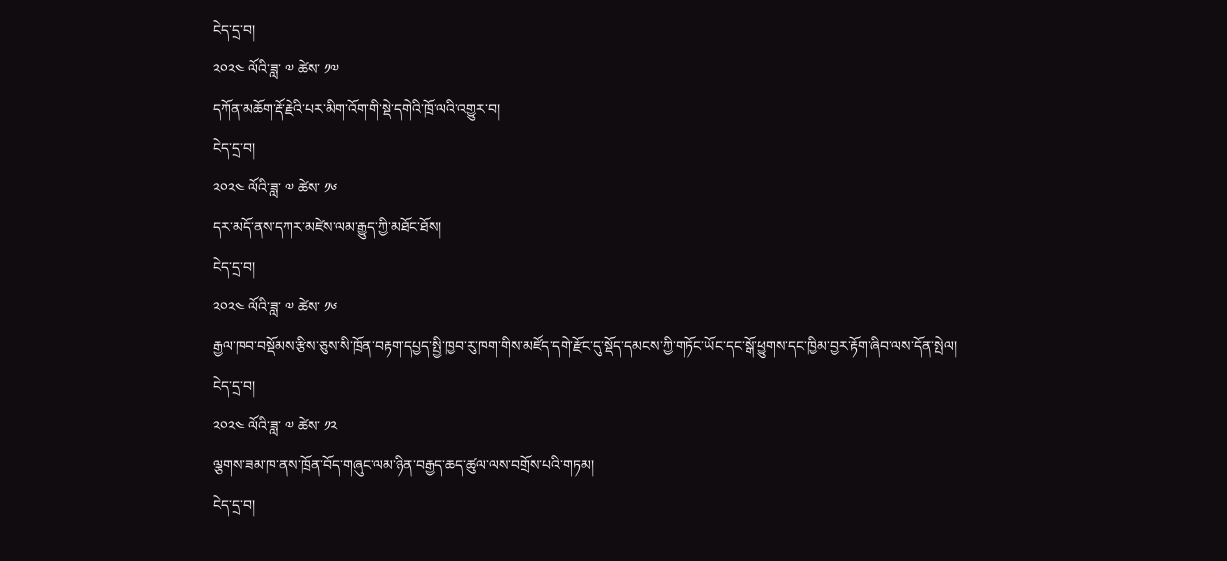ངེད་དྲ་བ།
༢༠༢༤ ལོའི་ཟླ་ ༧ ཚེས་ ༡༧
དཀོན་མཆོག་རྡོ་རྗེའི་པར་མིག་འོག་གི་སྡེ་དགེའི་ཁྲོ་ལའི་འགྱུར་བ།
ངེད་དྲ་བ།
༢༠༢༤ ལོའི་ཟླ་ ༧ ཚེས་ ༡༦
དར་མདོ་ནས་དཀར་མཛེས་ལམ་རྒྱུད་ཀྱི་མཐོང་ཐོས།
ངེད་དྲ་བ།
༢༠༢༤ ལོའི་ཟླ་ ༧ ཚེས་ ༡༦
རྒྱལ་ཁབ་བསྡོམས་རྩིས་ཅུས་སི་ཁྲོན་བརྟག་དཔྱད་སྤྱི་ཁྱབ་རུ་ཁག་གིས་མཛོད་དགེ་རྫོང་དུ་སྡོད་དམངས་ཀྱི་གཏོང་ཡོང་དང་སྒོ་ཕྱུགས་དང་ཁྱིམ་བྱར་རྟོག་ཞིབ་ལས་དོན་སྤེལ།
ངེད་དྲ་བ།
༢༠༢༤ ལོའི་ཟླ་ ༧ ཚེས་ ༡༢
ལྕགས་ཟམ་ཁ་ནས་ཁྲོན་བོད་གཞུང་ལམ་ཉིན་བརྒྱད་ཆད་ཚུལ་ལས་བགྲོས་པའི་གཏམ།
ངེད་དྲ་བ།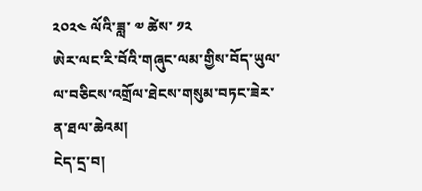༢༠༢༤ ལོའི་ཟླ་ ༧ ཚེས་ ༡༢
ཨེར་ལང་རི་བོའི་གཞུང་ལམ་གྱིས་བོད་ཡུལ་ལ་བཅིངས་འགྲོལ་ཐེངས་གསུམ་བཏང་ཟེར་ན་ཐལ་ཆེའམ།
ངེད་དྲ་བ།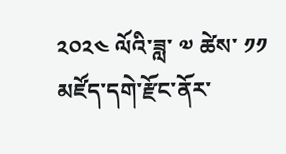༢༠༢༤ ལོའི་ཟླ་ ༧ ཚེས་ ༡༡
མཛོད་དགེ་རྫོང་ནོར་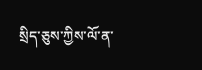སྲིད་ཅུས་ཀྱིས་ལོ་ན་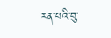རན་པའི་བུ་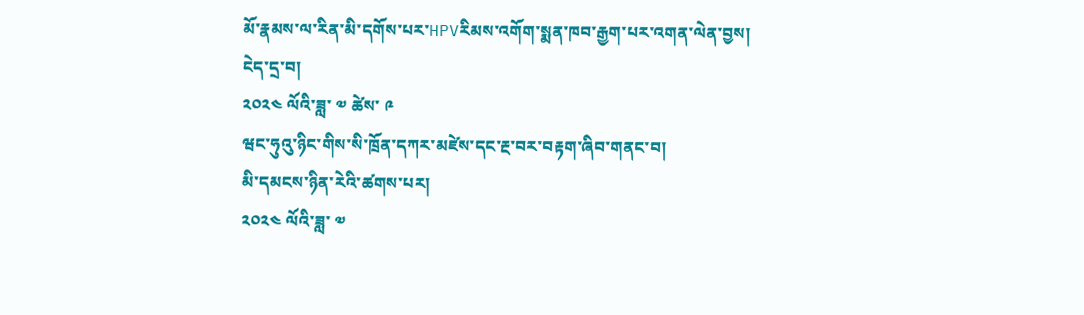མོ་རྣམས་ལ་རིན་མི་དགོས་པར་HPVརིམས་འགོག་སྨན་ཁབ་རྒྱག་པར་འགན་ལེན་བྱས།
ངེད་དྲ་བ།
༢༠༢༤ ལོའི་ཟླ་ ༧ ཚེས་ ༩
ཝང་ཧུའུ་ཉིང་གིས་སི་ཁྲོན་དཀར་མཛེས་དང་རྔ་བར་བརྟག་ཞིབ་གནང་བ།
མི་དམངས་ཉིན་རེའི་ཚགས་པར།
༢༠༢༤ ལོའི་ཟླ་ ༧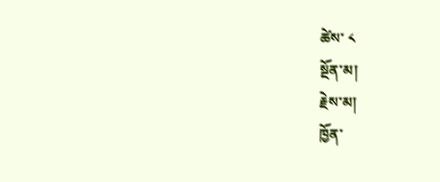ཚེས་ ༨
སྔོན་མ།
རྗེས་མ།
ཁྱོན་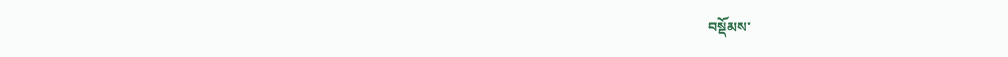བསྡོམས་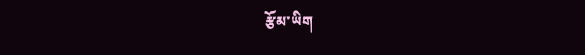རྩོམ་ཡིག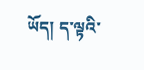ཡོད། ད་ལྟའི་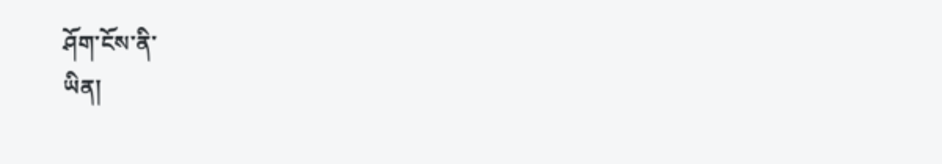ཤོག་ངོས་ནི་
ཡིན།